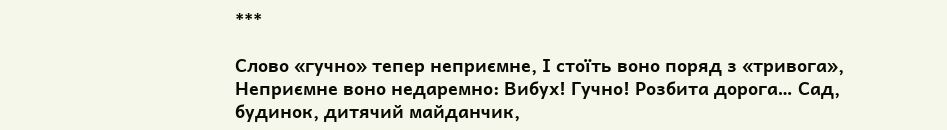***

Слово «гучно» тепер неприємне, І стоїть воно поряд з «тривога», Неприємне воно недаремно: Вибух! Гучно! Розбита дорога… Сад, будинок, дитячий майданчик,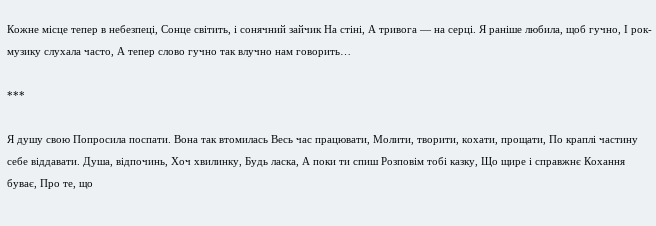Кожне місце тепер в небезпеці, Сонце світить, і сонячний зайчик На стіні, А тривога — на серці. Я раніше любила, щоб гучно, І рок-музику слухала часто, А тепер слово гучно так влучно нам говорить…

***

Я душу свою Попросила поспати. Вона так втомилась Весь час працювати, Молити, творити, кохати, прощати, По краплі частину себе віддавати. Душа, відпочинь, Хоч хвилинку, Будь ласка, А поки ти спиш Розповім тобі казку, Що щире і справжнє Кохання буває, Про те, що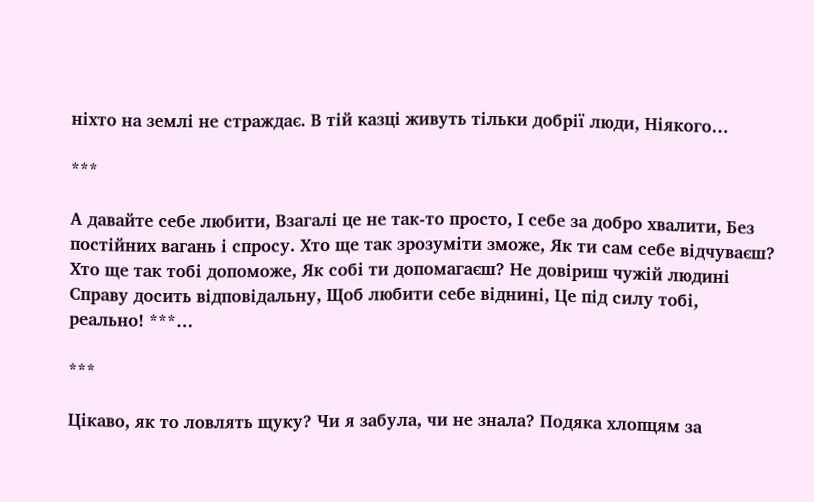ніхто на землі не страждає. В тій казці живуть тільки добрії люди, Ніякого…

***

А давайте себе любити, Взагалі це не так-то просто, І себе за добро хвалити, Без постійних вагань і спросу. Хто ще так зрозуміти зможе, Як ти сам себе відчуваєш? Хто ще так тобі допоможе, Як собі ти допомагаєш? Не довіриш чужій людині Справу досить відповідальну, Щоб любити себе віднині, Це під силу тобі, реально! ***…

***

Цікаво, як то ловлять щуку? Чи я забула, чи не знала? Подяка хлопцям за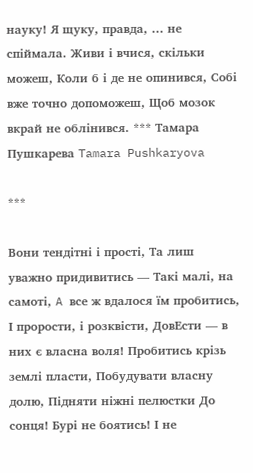науку! Я щуку, правда, … не спіймала. Живи і вчися, скільки можеш, Коли б і де не опинився, Собі вже точно допоможеш, Щоб мозок вкрай не облінився. *** Тамара Пушкарева Tamara Pushkaryova

***

Вони тендітні і прості, Та лиш уважно придивитись — Такі малі, на самоті, A все ж вдалося їм пробитись, І прорости, і розквісти, ДовЕсти — в них є власна воля! Пробитись крізь землі пласти, Побудувати власну долю, Підняти ніжні пелюстки До сонця! Бурі не боятись! І не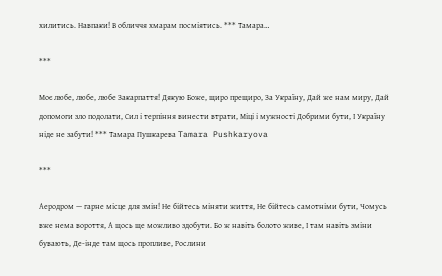хилитись. Навпаки! В обличчя хмарам посміятись. *** Тамара…

***

Моє любе, любе, любе Закарпаття! Дякую Боже, щиро прещиро, За Україну, Дай же нам миру, Дай допомоги зло подолати, Сил і терпіння винести втрати, Міці і мужності Добрими бути, І Україну ніде не забути! *** Тамара Пушкарева Tamara Pushkaryova

***

Аеродром — гарне місце для змін! Не бійтесь міняти життя, Не бійтесь самотніми бути, Чомусь вже нема вороття, А щось ще можливо здобути. Бо ж навіть болото живе, І там навіть зміни бувають, Де-інде там щось пропливе, Рослини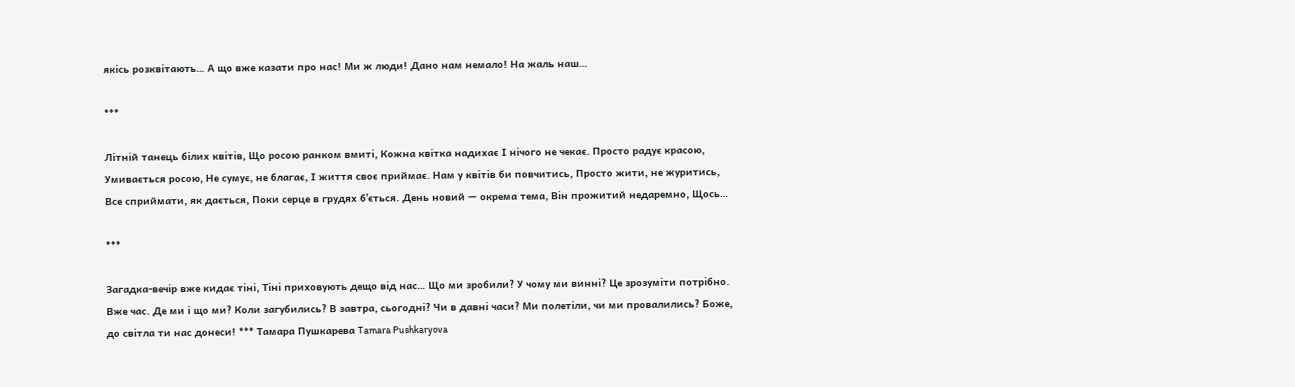якісь розквітають… А що вже казати про нас! Ми ж люди! Дано нам немало! На жаль наш…

***

Літній танець білих квітів, Що росою ранком вмиті, Кожна квітка надихає І нічого не чекає. Просто радує красою, Умивається росою, Не сумує, не благає, І життя своє приймає. Нам у квітів би повчитись, Просто жити, не журитись, Все сприймати, як дається, Поки серце в грудях бʼється. День новий — окрема тема, Він прожитий недаремно, Щось…

***

Загадка-вечір вже кидає тіні, Тіні приховують дещо від нас… Що ми зробили? У чому ми винні? Це зрозуміти потрібно. Вже час. Де ми і що ми? Коли загубились? В завтра, сьогодні? Чи в давні часи? Ми полетіли, чи ми провалились? Боже, до світла ти нас донеси! *** Тамара Пушкарева Tamara Pushkaryova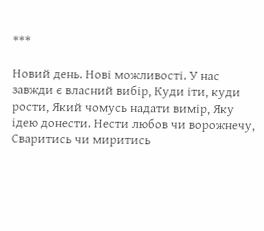***

Новий день. Нові можливості. У нас завжди є власний вибір, Куди іти, куди рости, Який чомусь надати вимір, Яку ідею донести. Нести любов чи ворожнечу, Сваритись чи миритись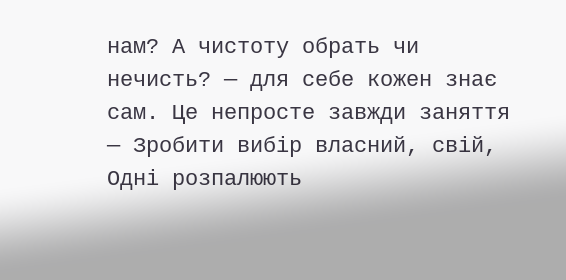нам? А чистоту обрать чи нечисть? — для себе кожен знає сам. Це непросте завжди заняття — Зробити вибір власний, свій, Одні розпалюють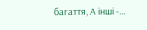багаття, А інші -…